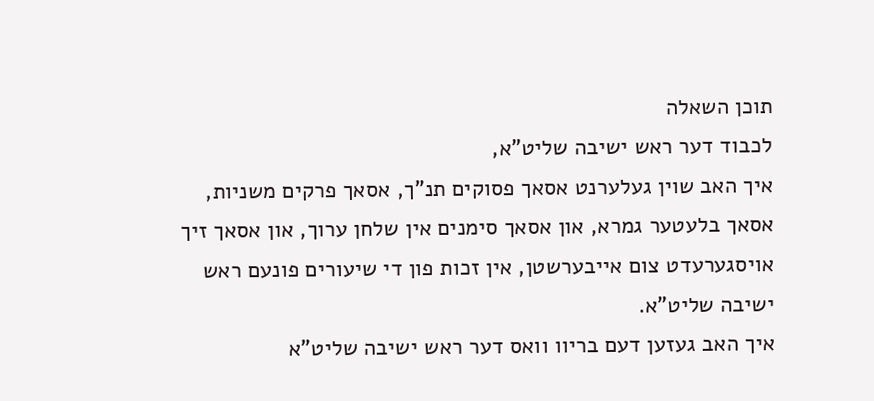תוכן השאלה
לכבוד דער ראש ישיבה שליט"א,
איך האב שוין געלערנט אסאך פסוקים תנ"ך, אסאך פרקים משניות, אסאך בלעטער גמרא, און אסאך סימנים אין שלחן ערוך, און אסאך זיך אויסגערעדט צום אייבערשטן, אין זכות פון די שיעורים פונעם ראש ישיבה שליט"א.
איך האב געזען דעם בריוו וואס דער ראש ישיבה שליט"א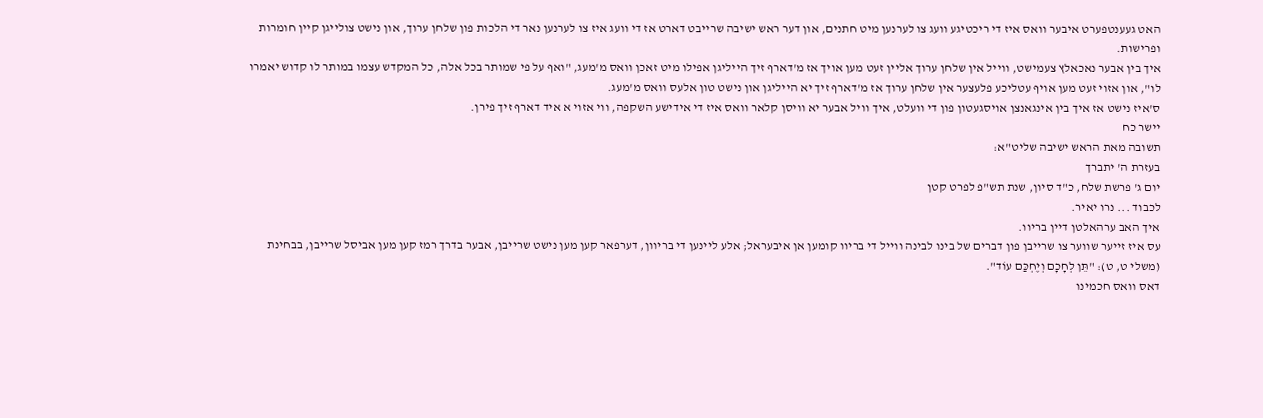האט געענטפערט איבער וואס איז די ריכטיגע וועג צו לערנען מיט חתנים, און דער ראש ישיבה שרייבט דארט אז די וועג איז צו לערנען נאר די הלכות פון שלחן ערוך, און נישט צולייגן קיין חומרות ופרישות.
איך בין אבער נאכאלץ צעמישט, ווייל אין שלחן ערוך אליין זעט מען אויך אז מ'דארף זיך הייליגן אפילו מיט זאכן וואס מ'מעג, "ואף על פי שמותר בכל אלה, כל המקדש עצמו במותר לו קדוש יאמרו לו", און אזוי זעט מען אויף עטליכע פלעצער אין שלחן ערוך אז מ'דארף זיך יא הייליגן און נישט טון אלעס וואס מ'מעג.
ס'איז נישט אז איך בין אינגאנצן אויסגעטון פון די וועלט, איך וויל אבער יא וויסן קלאר וואס איז די אידישע השקפה, ווי אזוי א איד דארף זיך פירן.
יישר כח
תשובה מאת הראש ישיבה שליט"א:
בעזרת ה' יתברך
יום ג' פרשת שלח, כ"ד סיון, שנת תש"פ לפרט קטן
לכבוד ... נרו יאיר.
איך האב ערהאלטן דיין בריוו.
עס איז זייער שווער צו שרייבן פון דברים של בינו לבינה ווייל די בריוו קומען אן איבעראל; אלע ליינען די בריוון, דערפאר קען מען נישט שרייבן, אבער בדרך רמז קען מען אביסל שרייבן, בבחינת (משלי ט, ט): "תֵּן לְחָכָם וְיֶחְכַּם עוֹד".
דאס וואס חכמינו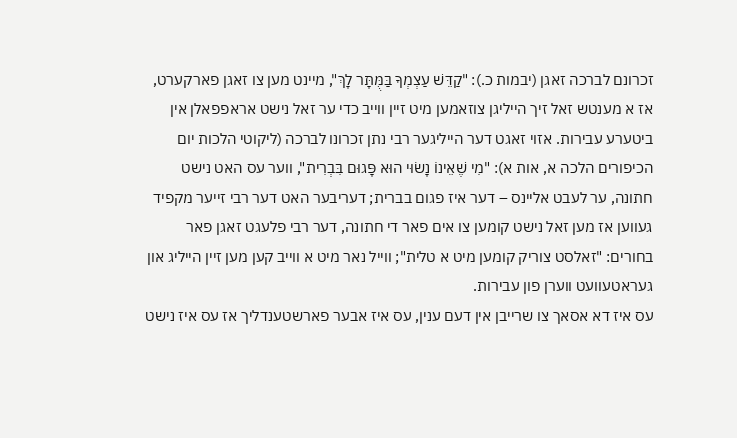זכרונם לברכה זאגן (יבמות כ.): "קַדֵּשׁ עַצְמְךָ בַּמֻּתָּר לָךְ", מיינט מען צו זאגן פארקערט, אז א מענטש זאל זיך הייליגן צוזאמען מיט זיין ווייב כדי ער זאל נישט אראפפאלן אין ביטערע עבירות. אזוי זאגט דער הייליגער רבי נתן זכרונו לברכה (ליקוטי הלכות יום הכיפורים הלכה א, אות א): "מִי שֶׁאֵינוֹ נָשׂוּי הוּא פָּגוּם בִּבְרִית", ווער עס האט נישט חתונה, ער לעבט אליינס – דער איז פגום בברית; דעריבער האט דער רבי זייער מקפיד געווען אז מען זאל נישט קומען צו אים פאר די חתונה, דער רבי פלעגט זאגן פאר בחורים: "זאלסט צוריק קומען מיט א טלית"; ווייל נאר מיט א ווייב קען מען זיין הייליג און געראטעוועט ווערן פון עבירות.
עס איז דא אסאך צו שרייבן אין דעם ענין, עס איז אבער פארשטענדליך אז עס איז נישט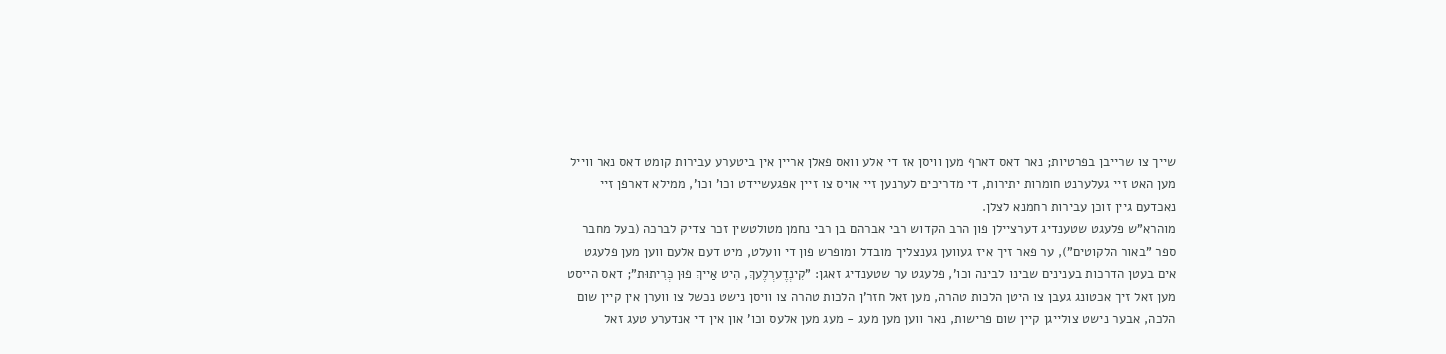שייך צו שרייבן בפרטיות; נאר דאס דארף מען וויסן אז די אלע וואס פאלן אריין אין ביטערע עבירות קומט דאס נאר ווייל מען האט זיי געלערנט חומרות יתירות, די מדריכים לערנען זיי אויס צו זיין אפגעשיידט וכו' וכו', ממילא דארפן זיי נאכדעם גיין זוכן עבירות רחמנא לצלן.
מוהרא"ש פלעגט שטענדיג דערציילן פון הרב הקדוש רבי אברהם בן רבי נחמן מטולטשין זכר צדיק לברכה (בעל מחבר ספר "באור הלקוטים"), ער פאר זיך איז געווען גענצליך מובדל ומופרש פון די וועלט, מיט דעם אלעם ווען מען פלעגט אים בעטן הדרכות בענינים שבינו לבינה וכו', פלעגט ער שטענדיג זאגן: "קִינְדֶערְלֶעךְ, הִיט אַייךְ פוּן כְּרִיתוּת"; דאס הייסט מען זאל זיך אכטונג געבן צו היטן הלכות טהרה, מען זאל חזר'ן הלכות טהרה צו וויסן נישט נכשל צו ווערן אין קיין שום הלכה, אבער נישט צולייגן קיין שום פרישות, נאר ווען מען מעג - מעג מען אלעס וכו' און אין די אנדערע טעג זאל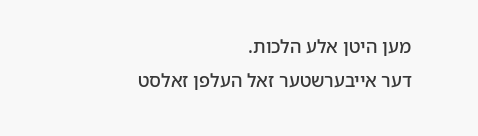מען היטן אלע הלכות.
דער אייבערשטער זאל העלפן זאלסט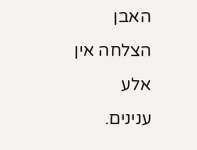האבן הצלחה אין אלע ענינים.